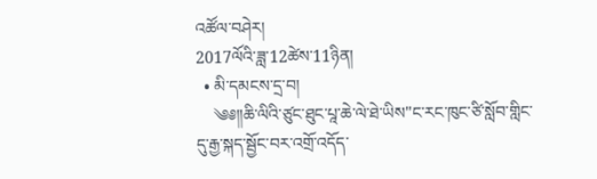འཚོལ་བཤེར།
2017ལོའི་ཟླ་12ཚེས་11ཉིན།
  • མི་དམངས་དྲ་བ།
    ༄༅།།ཆི་ལིའི་ཙུང་ཐུང་པཱ་ཆེ་ལེ་ཐེ་ཡིས"ང་རང་ཁུང་ཙི་སློབ་གླིང་དུ་རྒྱ་སྐད་སྦྱོང་བར་འགྲོ་འདོད་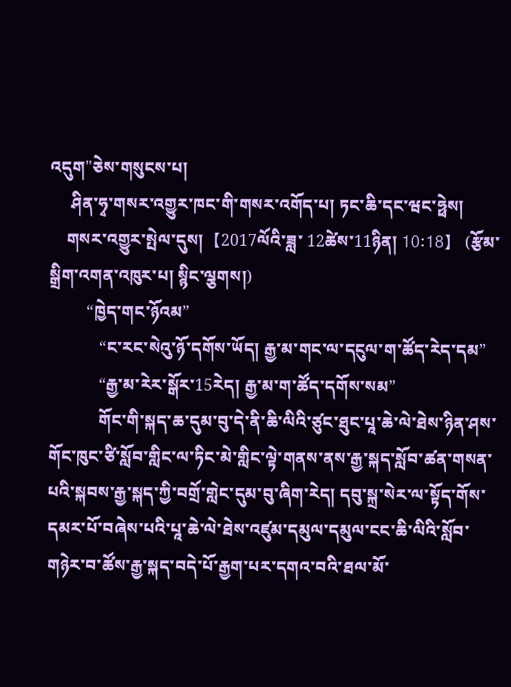འདུག"ཅེས་གསུངས་པ།
     ཤིན་ཧྭ་གསར་འགྱུར་ཁང་གི་གསར་འགོད་པ། ཏང་ཆི་དང་ཝང་ཧྥེས།
    གསར་འགྱུར་སྤེལ་དུས།  【2017ལོའི་ཟླ་ 12ཚེས་11ཉིན། 10:18】   (རྩོམ་སྒྲིག་འགན་འཁུར་པ། སྙིང་ལྕགས།)
         “ཁྱེད་གང་ཉོའམ”
            “ང་རང་སེའུ་ཉོ་དགོས་ཡོད། རྒྱ་མ་གང་ལ་དངུལ་ག་ཚོད་རེད་དམ”
            “རྒྱ་མ་རེར་སྒོར་15རེད། རྒྱ་མ་ག་ཚོད་དགོས་སམ”
            གོང་གི་སྐད་ཆ་དུམ་བུ་དེ་ནི་ཆི་ལིའི་ཙུང་ཐུང་པཱ་ཆེ་ལེ་ཐེས་ཉིན་ཤས་གོང་ཁུང་ཙི་སློབ་གླིང་ལ་ཏིང་མེ་གླིང་ལྟེ་གནས་ནས་རྒྱ་སྐད་སློབ་ཚན་གསན་པའི་སྐབས་རྒྱ་སྐད་ཀྱི་བགྲོ་གླེང་དུམ་བུ་ཞིག་རེད། དབུ་སྐྲ་སེར་ལ་སྟོད་གོས་དམར་པོ་བཞེས་པའི་པཱ་ཆེ་ལེ་ཐེས་འཛུམ་དམུལ་དམུལ་ངང་ཆི་ལིའི་སློབ་གཉེར་བ་ཚོས་རྒྱ་སྐད་བདེ་པོ་རྒྱག་པར་དགའ་བའི་ཐལ་མོ་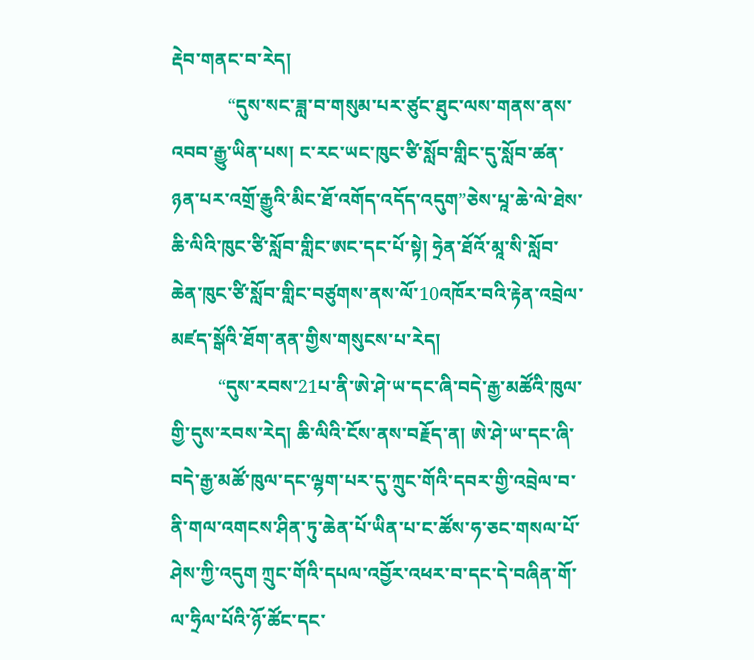རྡེབ་གནང་བ་རེད།
            “དུས་སང་ཟླ་བ་གསུམ་པར་ཙུང་ཐུང་ལས་གནས་ནས་འབབ་རྒྱུ་ཡིན་པས། ང་རང་ཡང་ཁུང་ཙི་སློབ་གླིང་དུ་སློབ་ཚན་ཉན་པར་འགྲོ་རྒྱུའི་མིང་ཐོ་འགོད་འདོད་འདུག”ཅེས་པཱ་ཆེ་ལེ་ཐེས་ཆི་ལིའི་ཁུང་ཙི་སློབ་གླིང་ཨང་དང་པོ་སྟེ། ཧྲེན་ཐོའོ་མཱ་སི་སློབ་ཆེན་ཁུང་ཙི་སློབ་གླིང་བཙུགས་ནས་ལོ་10འཁོར་བའི་རྟེན་འབྲེལ་མཛད་སྒོའི་ཐོག་ནན་གྱིས་གསུངས་པ་རེད།
          “དུས་རབས་21པ་ནི་ཨེ་ཤེ་ཡ་དང་ཞི་བདེ་རྒྱ་མཚོའི་ཁུལ་གྱི་དུས་རབས་རེད། ཆི་ལིའི་ངོས་ནས་བརྗོད་ན། ཨེ་ཤེ་ཡ་དང་ཞི་བདེ་རྒྱ་མཚོ་ཁུལ་དང་ལྷག་པར་དུ་ཀྲུང་གོའི་དབར་གྱི་འབྲེལ་བ་ནི་གལ་འགངས་ཤིན་ཏུ་ཆེན་པོ་ཡིན་པ་ང་ཚོས་ཧ་ཅང་གསལ་པོ་ཤེས་ཀྱི་འདུག ཀྲུང་གོའི་དཔལ་འབྱོར་འཕར་བ་དང་དེ་བཞིན་གོ་ལ་ཧྲིལ་པོའི་ཉོ་ཚོང་དང་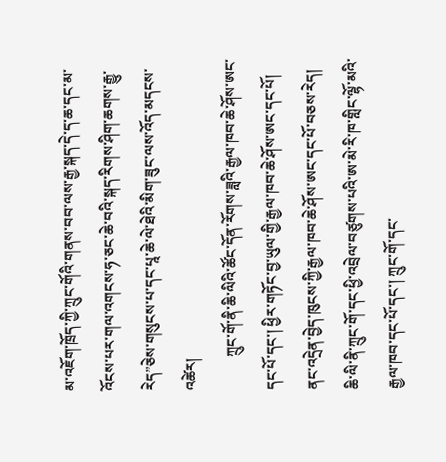མ་འཇོག་ཁྲོད་ཀྱི་ཀྲུང་གོའི་གནས་བབ་ལས་རྒྱ་སྐད་དེ་ད་ཆ་དང་མ་འོངས་པར་གལ་འགངས་ཧ་ཅང་ཆེ་བའི་སྐད་རིགས་ཤིག་ཆགས་རྒྱུ་རེད”ཅེས་གསུངས་པ་དང་པཱ་ཆེ་ལེ་ཐེའི་མིག་ཟུང་ལས་འོད་མདངས་འཚེར།
         ཀྲུང་གོ་ནི་ཆི་ལིའི་ཚོང་དོན་རོགས་ཟླའི་རྒྱལ་ཁབ་ཆེ་ཤོས་ཨང་དང་པོ་དང་། ཕྱིར་གཏོང་བྱ་ཡུལ་གྱི་རྒྱལ་ཁབ་ཆེ་ཤོས་ཨང་དང་པོ། ནང་འདྲེན་བྱེད་ཁུངས་ཀྱི་རྒྱལ་ཁབ་ཆེ་ཤོས་ཨང་དང་པོ་བཅས་རེད། ཆི་ལི་ནི་ཀྲུང་གོ་དང་ཕྱི་འབྲེལ་བཙུགས་པའི་ཨ་མེ་རི་ཁ་གླིང་ལྷོ་མའི་རྒྱལ་ཁབ་དང་པོ་དང་། ཀྲུང་གོ་དང་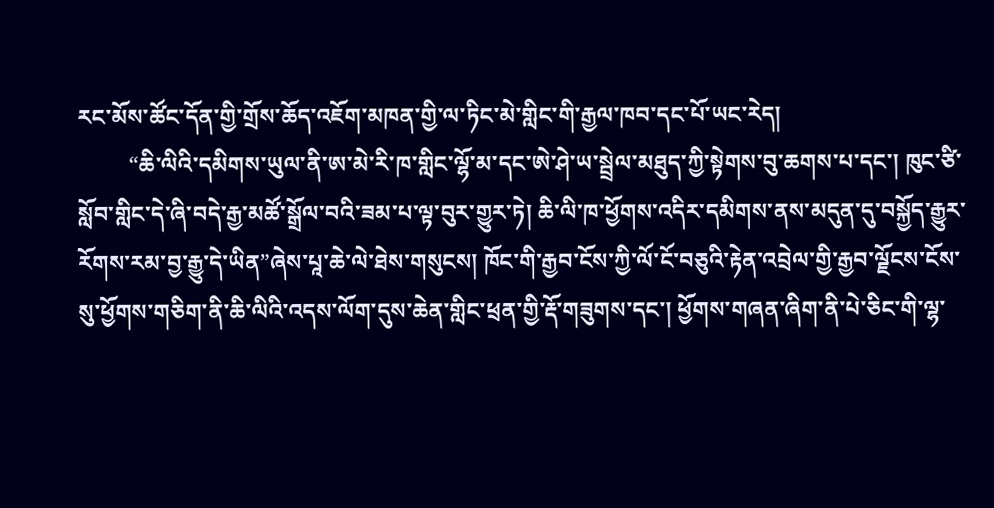རང་མོས་ཚོང་དོན་གྱི་གྲོས་ཆོད་འཇོག་མཁན་གྱི་ལ་ཏིང་མེ་གླིང་གི་རྒྱལ་ཁབ་དང་པོ་ཡང་རེད།
         “ཆི་ལིའི་དམིགས་ཡུལ་ནི་ཨ་མེ་རི་ཁ་གླིང་ལྷོ་མ་དང་ཨེ་ཤེ་ཡ་སྦྲེལ་མཐུད་ཀྱི་སྟེགས་བུ་ཆགས་པ་དང་། ཁུང་ཙི་སློབ་གླིང་དེ་ཞི་བདེ་རྒྱ་མཚོ་སྒྲོལ་བའི་ཟམ་པ་ལྟ་བུར་གྱུར་ཏེ། ཆི་ལི་ཁ་ཕྱོགས་འདིར་དམིགས་ནས་མདུན་དུ་བསྐྱོད་རྒྱུར་རོགས་རམ་བྱ་རྒྱུ་དེ་ཡིན”ཞེས་པཱ་ཆེ་ལེ་ཐེས་གསུངས། ཁོང་གི་རྒྱབ་ངོས་ཀྱི་ལོ་ངོ་བཅུའི་རྟེན་འབྲེལ་གྱི་རྒྱབ་ལྗོངས་ངོས་སུ་ཕྱོགས་གཅིག་ནི་ཆི་ལིའི་འདས་ལོག་དུས་ཆེན་གླིང་ཕྲན་གྱི་རྡོ་གཟུགས་དང་། ཕྱོགས་གཞན་ཞིག་ནི་པེ་ཅིང་གི་ལྷ་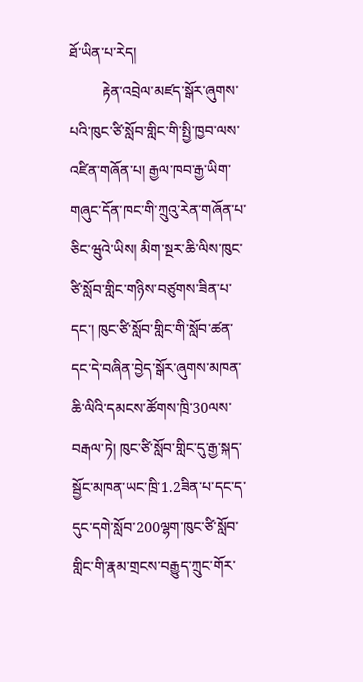ཐོ་ཡིན་པ་རེད།
         རྟེན་འབྲེལ་མཛད་སྒོར་ཞུགས་པའི་ཁུང་ཙི་སློབ་གླིང་གི་སྤྱི་ཁྱབ་ལས་འཛིན་གཞོན་པ། རྒྱལ་ཁབ་རྒྱ་ཡིག་གཞུང་དོན་ཁང་གི་ཀྲུའུ་རེན་གཞོན་པ་ཅིང་ཝུའེ་ཡིས། མིག་སྔར་ཆི་ལིས་ཁུང་ཙི་སློབ་གླིང་གཉིས་བཙུགས་ཟིན་པ་དང་། ཁུང་ཙི་སློབ་གླིང་གི་སློབ་ཚན་དང་དེ་བཞིན་བྱེད་སྒོར་ཞུགས་མཁན་ཆི་ལིའི་དམངས་ཚོགས་ཁྲི་30ལས་བརྒལ་ཏེ། ཁུང་ཙི་སློབ་གླིང་དུ་རྒྱ་སྐད་སྦྱོང་མཁན་ཡང་ཁྲི་1.2ཟིན་པ་དང་ད་དུང་དགེ་སློབ་200ལྷག་ཁུང་ཙི་སློབ་གླིང་གི་རྣམ་གྲངས་བརྒྱུད་ཀྲུང་གོར་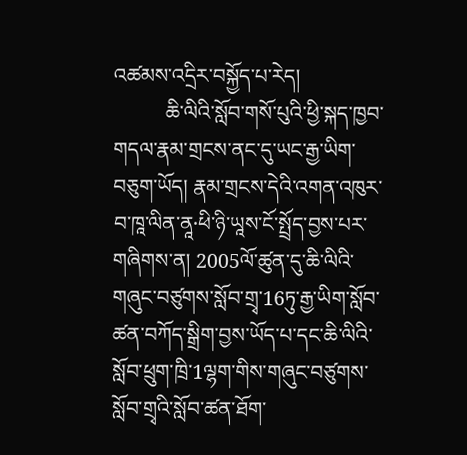འཚམས་འདྲིར་བསྐྱོད་པ་རེད།
          ཆི་ལིའི་སློབ་གསོ་པུའི་ཕྱི་སྐད་ཁྱབ་གདལ་རྣམ་གྲངས་ནང་དུ་ཡང་རྒྱ་ཡིག་བཅུག་ཡོད། རྣམ་གྲངས་དེའི་འགན་འཁུར་བ་ཁཱ་ལིན་ནཱ·ཕི་ཉི་ཡཱས་ངོ་སྤྲོད་བྱས་པར་གཞིགས་ན། 2005ལོ་ཚུན་དུ་ཆི་ལིའི་གཞུང་བཙུགས་སློབ་གྲྭ་16ཏུ་རྒྱ་ཡིག་སློབ་ཚན་བཀོད་སྒྲིག་བྱས་ཡོད་པ་དང་ཆི་ལིའི་སློབ་ཕྲུག་ཁྲི་1ལྷག་གིས་གཞུང་བཙུགས་སློབ་གྲྭའི་སློབ་ཚན་ཐོག་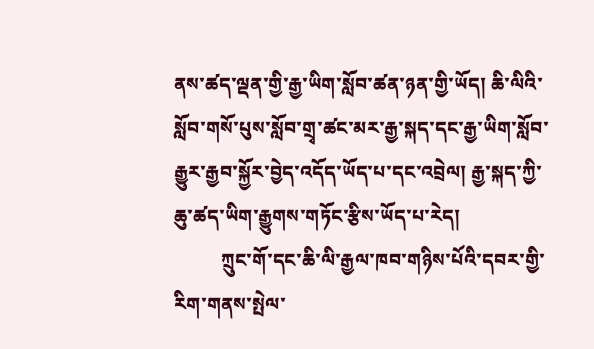ནས་ཚད་ལྡན་གྱི་རྒྱ་ཡིག་སློབ་ཚན་ཉན་གྱི་ཡོད། ཆི་ལིའི་སློབ་གསོ་པུས་སློབ་གྲྭ་ཚང་མར་རྒྱ་སྐད་དང་རྒྱ་ཡིག་སློབ་རྒྱུར་རྒྱབ་སྐྱོར་བྱེད་འདོད་ཡོད་པ་དང་འབྲེལ། རྒྱ་སྐད་ཀྱི་ཆུ་ཚད་ཡིག་རྒྱུགས་གཏོང་རྩིས་ཡོད་པ་རེད།
          ཀྲུང་གོ་དང་ཆི་ལི་རྒྱལ་ཁབ་གཉིས་པོའི་དབར་གྱི་རིག་གནས་སྤེལ་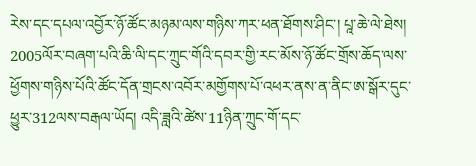རེས་དང་དཔལ་འབྱོར་ཉོ་ཚོང་མཉམ་ལས་གཉིས་ཀར་ཕན་ཐོགས་ཤིང་། པཱ་ཆེ་ལེ་ཐེས། 2005ལོར་བཞག་པའི་ཆི་ལི་དང་ཀྲུང་གོའི་དབར་གྱི་རང་མོས་ཉོ་ཚོང་གྲོས་ཆོད་ལས་ཕྱོགས་གཉིས་པོའི་ཚོང་དོན་གྲངས་འབོར་མགྱོགས་པོ་འཕར་ནས་ན་ནིང་ཨ་སྒོར་དུང་ཕྱུར་312ལས་བརྒལ་ཡོད། འདི་ཟླའི་ཚེས་11ཉིན་ཀྲུང་གོ་དང་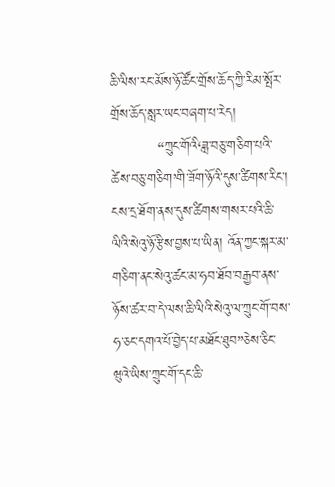ཆི་ལིས་རང་མོས་ཉོ་ཚོང་གྲོས་ཆོད་ཀྱི་རིམ་སྤོར་གྲོས་ཆོད་སླར་ཡང་བཞག་པ་རེད།
          “ཀྲུང་གོའི‘ཟླ་བཅུ་གཅིག་པའི་ཚེས་བཅུ་གཅིག’གི་ཟོག་ཉོའི་དུས་ཚིགས་རིང་། ངས་དྲ་ཐོག་ནས་དུས་ཚིགས་གསར་པའི་ཆི་ལིའི་སེའུ་ཉོ་རྩིས་བྱས་པ་ཡིན། འོན་ཀྱང་སྐར་མ་གཅིག་ནང་སེའུ་ཚང་མ་ཧབ་ཐོབ་བརྒྱབ་ནས་ཉོས་ཚར་བ་དེ་ལས་ཆི་ལིའི་སེའུ་ལ་ཀྲུང་གོ་བས་ཧ་ཅང་དགའ་པོ་བྱེད་པ་མཐོང་ཐུབ”ཅེས་ཅིང་ཝུའེ་ཡིས་ཀྲུང་གོ་དང་ཆི་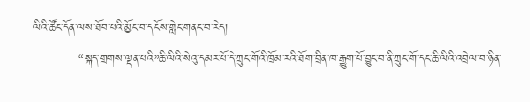ལིའི་ཚོང་དོན་ལས་ཐོབ་པའི་མྱོང་བ་དངོས་གླེང་གནང་བ་རེད།
           “སྐད་གྲགས་ལྡན་པའི”ཆི་ལིའི་སེའུ་དམར་པོ་དེ་ཀྲུང་གོའི་ཁྲོམ་རའི་ཐོག་བྲིན་ཁ་རྒྱུག་པོ་བྱུང་བ་ནི་ཀྲུང་གོ་དང་ཆི་ལིའི་འབྲེལ་བ་ཉིན་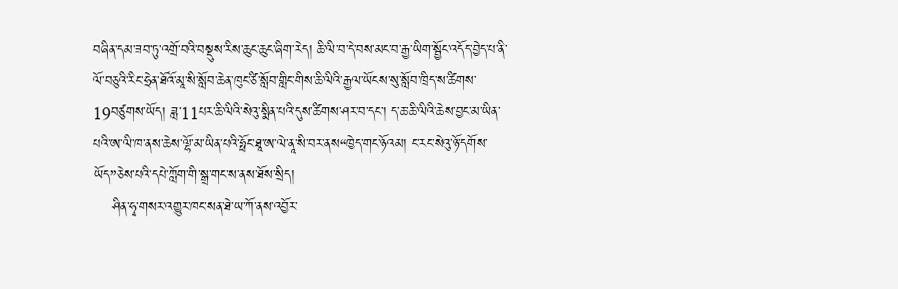བཞིན་དམ་ཟབ་ཏུ་འགྲོ་བའི་བསྡུས་རིས་ཆུང་ཆུང་ཞིག་རེད། ཆི་ལི་བ་དེ་བས་མང་བ་རྒྱ་ཡིག་སྦྱོང་འདོད་བྱེད་པ་ནི་ལོ་བཅུའི་རིང་ཧྲེན་ཐོའོ་མཱ་སི་སློབ་ཆེན་ཁུང་ཙི་སློབ་གླིང་གིས་ཆི་ལིའི་རྒྱལ་ཡོངས་སུ་སློབ་ཁྲིད་ས་ཚིགས་19བཙུགས་ཡོད། ཟླ་11པར་ཆི་ལིའི་སེའུ་སྨིན་པའི་དུས་ཚིགས་ཤར་བ་དང་། ད་ཆ་ཆི་ལིའི་ཆེས་བྱང་མ་ཡིན་པའི་ཨ་ལི་ཁ་ནས་ཆེས་ལྷོ་མ་ཡིན་པའི་ཧྥོང་ཐཱ་ཨ་ལེ་ནཱ་སི་བར་ནས“ཁྱེད་གང་ཉོའམ། ང་རང་སེའུ་ཉོ་དགོས་ཡོད”ཅེས་པའི་དཔེ་ཀློག་གི་སྒྲ་གང་ས་ནས་ཐོས་སྲིད།
    ཤིན་ཧྭ་གསར་འགྱུར་ཁང་སན་ཐེ་ཡ་ཀོ་ནས་འབྱོར་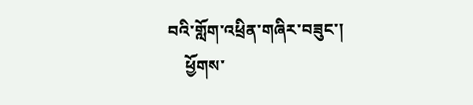བའི་གློག་འཕྲིན་གཞིར་བཟུང་།
    ཕྱོགས་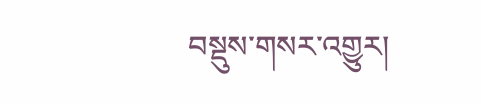བསྡུས་གསར་འགྱུར།